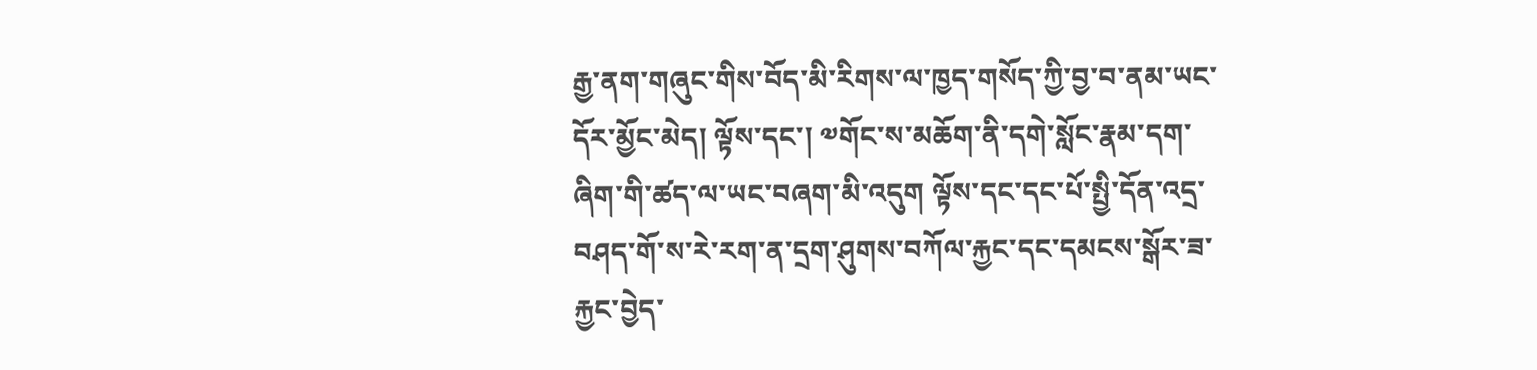རྒྱ་ནག་གཞུང་གིས་བོད་མི་རིགས་ལ་ཁྱད་གསོད་ཀྱི་བྱ་བ་ནམ་ཡང་དོར་མྱོང་མེད། ལྟོས་དང་། ༧གོང་ས་མཆོག་ནི་དགེ་སློང་རྣམ་དག་ཞིག་གི་ཚད་ལ་ཡང་བཞག་མི་འདུག ལྟོས་དང་དང་པོ་སྤྱི་དོན་འདྲ་བཤད་གོ་ས་རེ་རག་ན་དྲག་ཤུགས་བཀོལ་རྐྱང་དང་དམངས་སྒོར་ཟ་རྐྱང་བྱེད་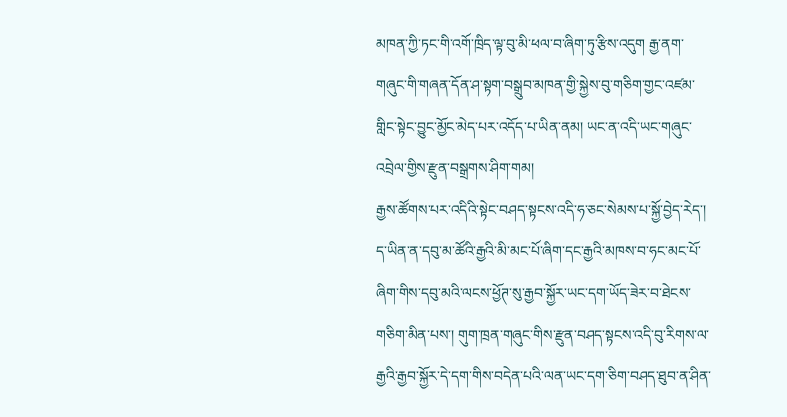མཁན་ཀྱི་ཏང་གི་འགོ་ཁྲིད་ལྟ་བུ་མི་ཕལ་བ་ཞིག་ཏུ་རྩིས་འདུག རྒྱ་ནག་གཞུང་གི་གཞན་དོན་ཤ་སྟག་བསྒྲུབ་མཁན་གྱི་སྐྱེས་བུ་གཅིག་གྱང་འཛམ་གླིང་སྟེང་བྱུང་མྱོང་མེད་པར་འདོད་པ་ཡིན་ནམ། ཡང་ན་འདི་ཡང་གཞུང་འབྲེལ་གྱིས་རྫུན་བསྒྲགས་ཤིག་གམ།
རྒྱས་ཚོགས་པར་འདིའི་སྟེང་བཤད་སྟངས་འདི་ཧ་ཅང་སེམས་པ་སྐྱོ་བྱེད་རེད་། ད་ཡིན་ན་དབུ་མ་ཚོའི་རྒྱའི་མི་མང་པོ་ཞིག་དང་རྒྱའི་མཁས་བ་ཧང་མང་པོ་ཞིག་གིས་དབུ་མའི་ལངས་ཕྱོཊ་སུ་རྒྱབ་སྐྱོར་ཡང་དག་ཡོད་ཟེར་བ་ཐེངས་གཅིག་མིན་པས་། གུག་ཁྲན་གཞུང་གིས་རྫུན་བཤད་སྟངས་འདི་བུ་རིགས་ལ་རྒྱའི་རྒྱབ་སྐྱོར་དེ་དག་གིས་བདེན་པའི་ལན་ཡང་དག་ཅིག་བཤད་ཐུབ་ན་ཤིན་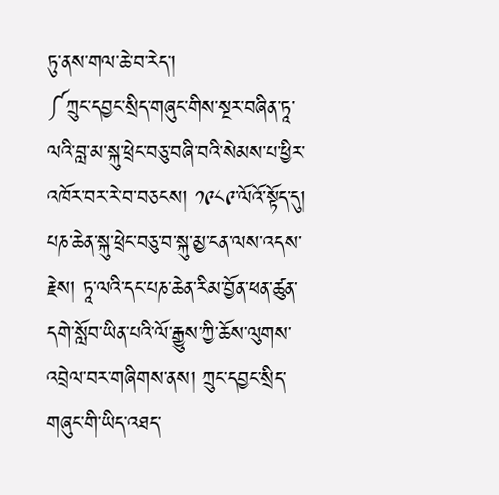ཏུ་ནས་གལ་ཆེ་བ་རེད་།
༼ཀྲུང་དབྱང་སྲིད་གཞུང་གིས་སྔར་བཞིན་ཏཱ་ལའི་བླ་མ་སྐུ་ཕྲེང་བཅུ་བཞི་བའི་སེམས་པ་ཕྱིར་འཁོར་བར་རེ་བ་བཅངས། ༡༩༨༩་ལོའོ་སྟོད་དུ། པཎ་ཆེན་སྐུ་ཕྲེང་བཅུ་བ་སྐུ་མྱ་ངན་ལས་འདས་རྗེས། ཏཱ་ལའི་དང་པཎ་ཆེན་རིམ་བྱོན་ཕན་ཚུན་དགེ་སློབ་ཡིན་པའི་ལོ་རྒྱུས་ཀྱི་ཆོས་ལུགས་འབྲེལ་བར་གཞིགས་ནས། ཀྲུང་དབྱང་སྲིད་གཞུང་གི་ཡིད་འཐད་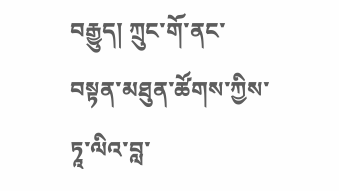བརྒྱུད། ཀྲུང་གོ་ནང་བསྟན་མཐུན་ཚོགས་ཀྱིས་ཏཱ་ལིའ་བླ་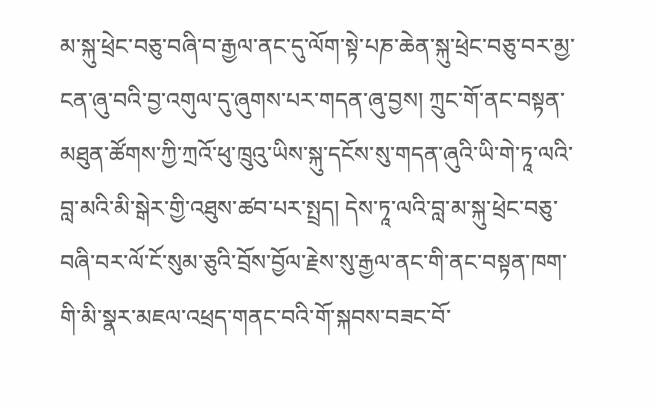མ་སྐུ་ཕྲེང་བཅུ་བཞི་བ་རྒྱལ་ནང་དུ་ལོག་སྟེ་པཎ་ཆེན་སྐུ་ཕྲེང་བཅུ་བར་མྱ་ངན་ཞུ་བའི་བྱ་འགུལ་དུ་ཞུགས་པར་གདན་ཞུ་བྱས། ཀྲུང་གོ་ནང་བསྟན་མཐུན་ཚོགས་ཀྱི་ཀྲའོ་ཕུ་ཁྲུའུ་ཡིས་སྐུ་དངོས་སུ་གདན་ཞུའི་ཡི་གེ་ཏཱ་ལའི་བླ་མའི་མི་སྒེར་གྱི་འཐུས་ཚབ་པར་སྤྲད། དེས་ཏཱ་ལའི་བླ་མ་སྐུ་ཕྲེང་བཅུ་བཞི་བར་ལོ་ངོ་སུམ་ཅུའི་བྲོས་བྱོལ་རྗེས་སུ་རྒྱལ་ནང་གི་ནང་བསྟན་ཁག་གི་མི་སྣར་མཇལ་འཕྲད་གནང་བའི་གོ་སྐབས་བཟང་བོ་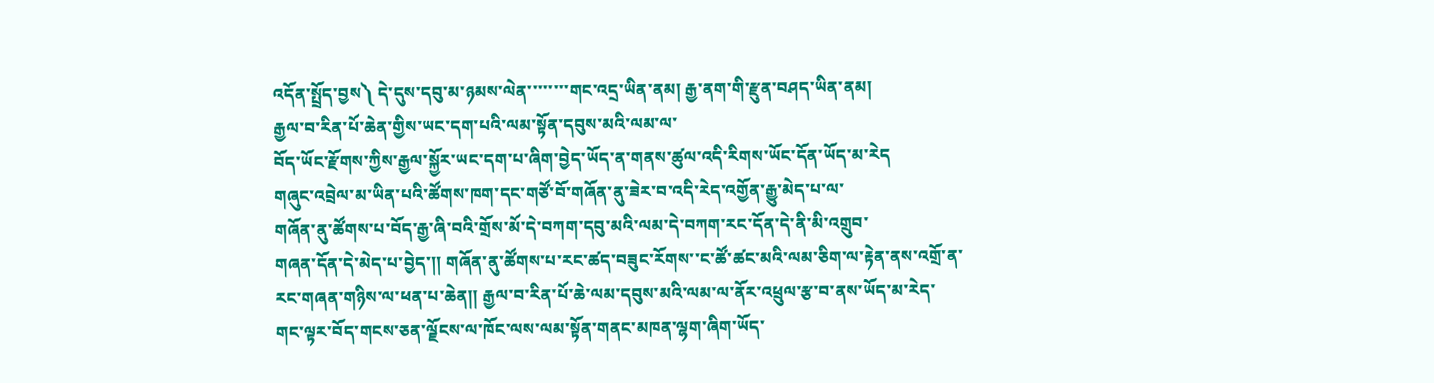འདོན་སྤྲོད་བྱས༽ དེ་དུས་དབུ་མ་ཉམས་ལེན་་་་་་་་གང་འདྲ་ཡིན་ནམ། རྒྱ་ནག་གི་རྫུན་བཤད་ཡིན་ནམ།
རྒྱལ་བ་རིན་པོ་ཆེན་གྱིས་ཡང་དག་པའི་ལམ་སྟོན་དབུས་མའི་ལམ་ལ་
བོད་ཡོང་རྫོགས་ཀྱིས་རྒྱལ་སྐྱོར་ཡང་དག་པ་ཞིག་བྱེད་ཡོད་ན་གནས་ཚུལ་འདི་རིགས་ཡོང་དོན་ཡོད་མ་རེད
གཞུང་འབྲེལ་མ་ཡིན་པའི་ཚོགས་ཁག་དང་གཙོ་བོ་གཞོན་ནུ་ཟེར་བ་འདི་རེད་འགྱོན་རྒྱུ་མེད་པ་ལ་
གཞོན་ནུ་ཚོགས་པ་བོད་རྒྱ་ཞི་བའི་གྲོས་མོ་དེ་བཀག་དབུ་མའི་ལམ་དེ་བཀག་རང་དོན་དེ་ནི་མི་འགྲུབ་
གཞན་དོན་དེ་མེད་པ་བྱེད་།། གཞོན་ནུ་ཚོགས་པ་རང་ཚད་བཟུང་རོགས་་ང་ཚོ་ཚང་མའི་ལམ་ཅིག་ལ་རྟེན་ནས་འགྲོ་ན་
རང་གཞན་གཉིས་ལ་ཕན་པ་ཆེན།། རྒྱལ་བ་རིན་པོ་ཆེ་ལམ་དབུས་མའི་ལམ་ལ་ནོར་འཕྲུལ་རྩ་བ་ནས་ཡོད་མ་རེད་
གང་ལྟར་བོད་གངས་ཅན་ལྗོངས་ལ་ཁོང་ལས་ལམ་སྟོན་གནང་མཁན་ལྷག་ཞིག་ཡོད་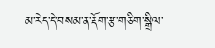མ་རེད་དེ་བསམ་ན་རྡོག་རྩ་གཅིག་སྒྲིལ་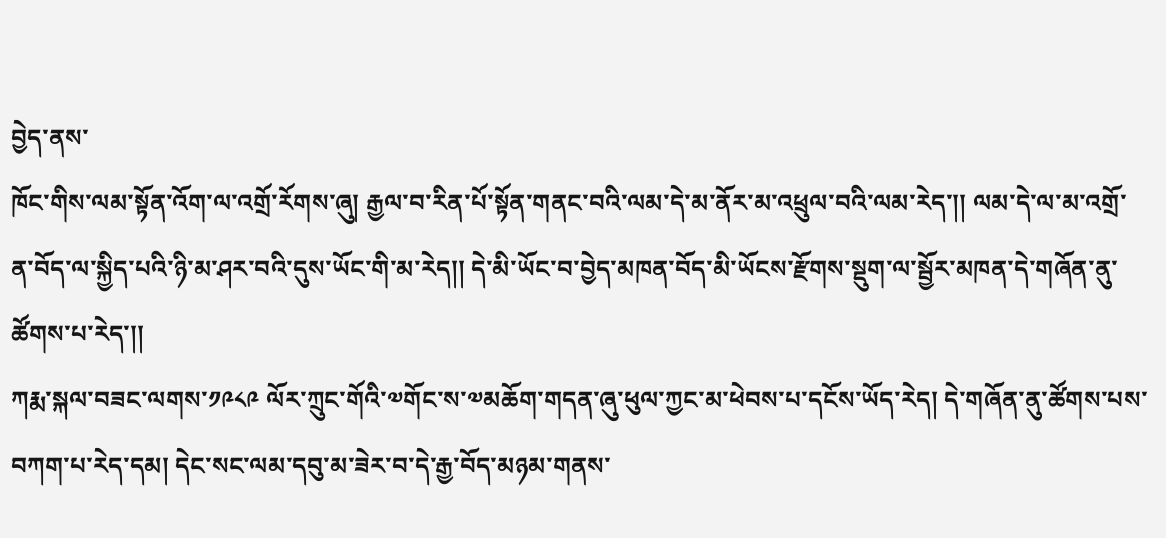བྱེད་ནས་
ཁོང་གིས་ལམ་སྟོན་འོག་ལ་འགྲོ་རོགས་ཞུ། རྒྱལ་བ་རིན་པོ་སྟོན་གནང་བའི་ལམ་དེ་མ་ནོར་མ་འཕྲུལ་བའི་ལམ་རེད་།། ལམ་དེ་ལ་མ་འགྲོ་ན་བོད་ལ་སྐྱིད་པའི་ཉི་མ་ཤར་བའི་དུས་ཡོང་གི་མ་རེད།། དེ་མི་ཡོང་བ་བྱེད་མཁན་བོད་མི་ཡོངས་རྫོགས་སྡུག་ལ་སྦྱོར་མཁན་དེ་གཞོན་ནུ་ཚོགས་པ་རེད་།།
ཀརྨ་སྐལ་བཟང་ལགས་༡༩༨༩ ལོར་ཀྲུང་གོའི་༧གོང་ས་༧མཆོག་གདན་ཞུ་ཕུལ་ཀྱང་མ་ཕེབས་པ་དངོས་ཡོད་རེད། དེ་གཞོན་ནུ་ཚོགས་པས་བཀག་པ་རེད་དམ། དེང་སང་ལམ་དབུ་མ་ཟེར་བ་དེ་རྒྱ་བོད་མཉམ་གནས་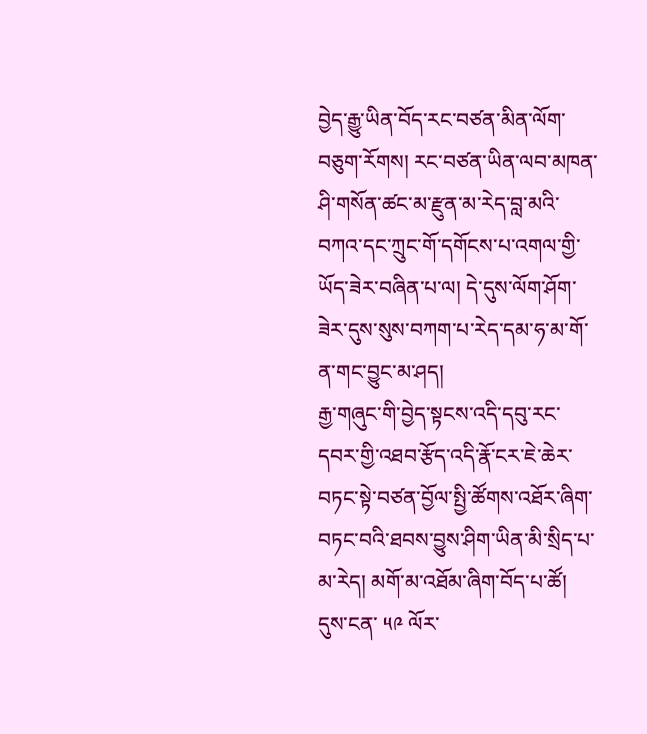བྱེད་རྒྱུ་ཡིན་བོད་རང་བཙན་མིན་ལོག་བཅུག་རོགས། རང་བཙན་ཡིན་ལབ་མཁན་ཤི་གསོན་ཚང་མ་རྫུན་མ་རེད་བླ་མའི་བཀའ་དང་ཀྲུང་གོ་དགོངས་པ་འགལ་གྱི་ཡོད་ཟེར་བཞིན་པ་ལ། དེ་དུས་ལོག་ཤོག་ཟེར་དུས་སུས་བཀག་པ་རེད་དམ་ཧ་མ་གོ་ན་གང་བྱུང་མ་ཤད།
རྒྱ་གཞུང་གི་བྱེད་སྟངས་འདི་དབུ་རང་དབར་གྱི་འཐབ་རྩོད་འདི་རྣོ་ངར་ཇེ་ཆེར་བཏང་སྟེ་བཙན་བྱོལ་སྤྱི་ཚོགས་འཐོར་ཞིག་བཏང་བའི་ཐབས་བྱུས་ཤིག་ཡིན་མི་སྲིད་པ་མ་རེད། མགོ་མ་འཐོམ་ཞིག་བོད་པ་ཚོ།
དུས་ངན་ ༥༩ ལོར་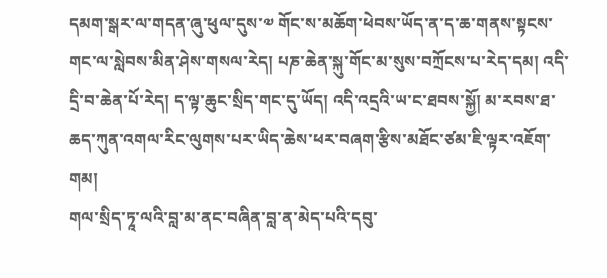དམག་སྒར་ལ་གདན་ཞུ་ཕུལ་དུས་༧ གོང་ས་མཆོག་ཕེབས་ཡོད་ན་ད་ཆ་གནས་སྟངས་གང་ལ་སླེབས་མིན་ཤེས་གསལ་རེད། པཎ་ཆེན་སྐུ་གོང་མ་སུས་བཀྲོངས་པ་རེད་དམ། འདི་དྲི་བ་ཆེན་པོ་རེད། ད་ལྟ་ཆུང་སྲིད་གང་དུ་ཡོད། འདི་འདྲའི་ཡ་ང་ཐབས་སྐྱོ། མ་རབས་ཐ་ཆད་ཀུན་འགལ་རིང་ལུགས་པར་ཡིད་ཆེས་ཕར་བཞག་རྩིས་མཐོང་ཙམ་ཇི་ལྟར་འཇོག་གམ།
གལ་སྲིད་ཏཱ་ལའི་བླ་མ་ནང་བཞིན་བླ་ན་མེད་པའི་དབུ་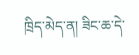ཁྲིད་མེད་ན། ཟིང་ཆ་དེ་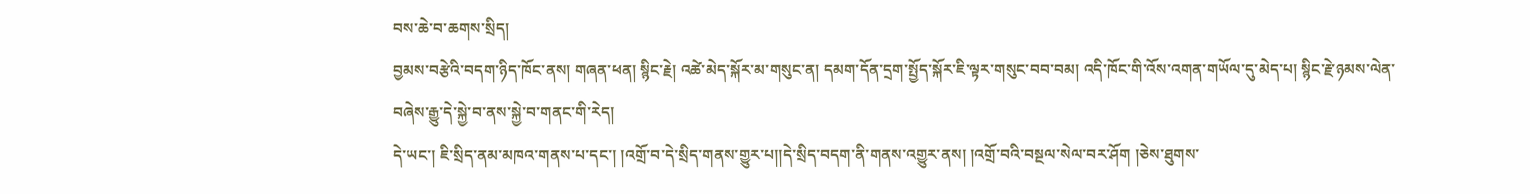བས་ཆེ་བ་ཆགས་སྲིད།
བྱམས་བརྩེའི་བདག་ཉིད་ཁོང་ནས། གཞན་ཕན། སྙིང་རྗེ། འཚེ་མེད་སྐོར་མ་གསུང་ན། དམག་དོན་དྲག་སྤྱོད་སྐོར་ཇི་ལྟར་གསུང་བབ་བམ། འདི་ཁོང་གི་འོས་འགན་གཡོལ་དུ་མེད་པ། སྙིང་རྗེ་ཉམས་ལེན་བཞེས་རྒྱུ་དེ་སྐྱེ་བ་ནས་སྐྱེ་བ་གནང་གི་རེད།
དེ་ཡང་། ཇི་སྲིད་ནམ་མཁའ་གནས་པ་དང་། །འགྲོ་བ་དེ་སྲིད་གནས་གྱུར་པ།།དེ་སྲིད་བདག་ནི་གནས་འགྱུར་ནས། །འགྲོ་བའི་བསྔལ་སེལ་བར་ཤོག །ཅེས་ཐུགས་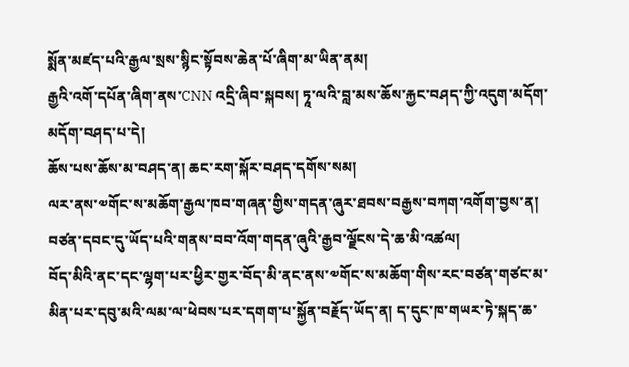སྨོན་མཛད་པའི་རྒྱལ་སྲས་སྙིང་སྟོབས་ཆེན་པོ་ཞིག་མ་ཡིན་ནམ།
རྒྱའི་འགོ་དཔོན་ཞིག་ནས་CNN འདྲི་ཞིབ་སྐབས། ཏཱ་ལའི་བླ་མས་ཆོས་རྐྱང་བཤད་ཀྱི་འདུག་མདོག་མདོག་བཤད་པ་དེ།
ཆོས་པས་ཆོས་མ་བཤད་ན། ཆང་རག་སྐོར་བཤད་དགོས་སམ།
ལར་ནས་༧གོང་ས་མཆོག་རྒྱལ་ཁབ་གཞན་གྱིས་གདན་ཞུར་ཐབས་བརྒྱས་བཀག་འགོག་བྱས་ན། བཙན་དབང་དུ་ཡོད་པའི་གནས་བབ་འོག་གདན་ཞུའི་རྒྱབ་ལྗོངས་དེ་ཆ་མི་འཚལ།
བོད་མིའི་ནང་དང་ལྷག་པར་ཕྱིར་གྱར་བོད་མི་ནང་ནས་༧གོང་ས་མཆོག་གིས་རང་བཙན་གཙང་མ་མིན་པར་དབུ་མའི་ལམ་ལ་ཕེབས་པར་དགག་པ་སྐྱོན་བརྗོད་ཡོད་ན། ད་དུང་ཁ་གཡར་ཏེ་སྐད་ཆ་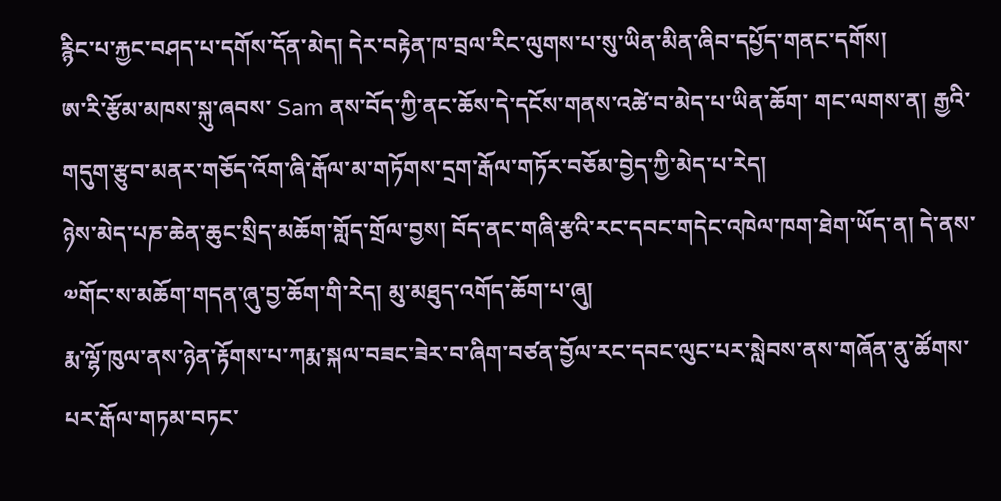རྙིང་པ་རྐྱང་བཤད་པ་དགོས་དོན་མེད། དེར་བརྟེན་ཁ་བྲལ་རིང་ལུགས་པ་སུ་ཡིན་མིན་ཞིབ་དཔྱོད་གནང་དགོས།
ཨ་རི་རྩོམ་མཁས་སྐུ་ཞབས་ Sam ནས་བོད་ཀྱི་ནང་ཆོས་དེ་དངོས་གནས་འཚེ་བ་མེད་པ་ཡིན་ཆོག་ གང་ལགས་ན། རྒྱའི་གདུག་རྩུབ་མནར་གཅོད་འོག་ཞི་རྒོལ་མ་གཏོགས་དྲག་རྒོལ་གཏོར་བཅོམ་བྱེད་ཀྱི་མེད་པ་རེད།
ཉེས་མེད་པཎ་ཆེན་ཆུང་སྲིད་མཆོག་གློད་གྲོལ་བྱས། བོད་ནང་གཞི་རྩའི་རང་དབང་གདེང་འཁེལ་ཁག་ཐེག་ཡོད་ན། དེ་ནས་༧གོང་ས་མཆོག་གདན་ཞུ་བྱ་ཆོག་གི་རེད། མུ་མཐུད་འགོད་ཆོག་པ་ཞུ།
རྨ་ལྷོ་ཁུལ་ནས་ཉེན་རྟོགས་པ་ཀརྨ་སྐལ་བཟང་ཟེར་བ་ཞིག་བཙན་བྱོལ་རང་དབང་ལུང་པར་སླེབས་ནས་གཞོན་ནུ་ཚོགས་པར་རྒོལ་གཏམ་བཏང་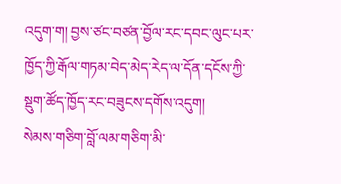འདུག་ག། བྱས་ཙང་བཙན་བྱོལ་རང་དབང་ལུང་པར་ཁྱོད་ཀྱི་རྒོལ་གཏམ་བེད་མེད་རེད་ལ་དོན་དངོས་ཀྱི་སྡུག་ཚོད་ཁྱོད་རང་བཟུངས་དགོས་འདུག།
སེམས་གཅིག་བློ་ལམ་གཅིག་མི་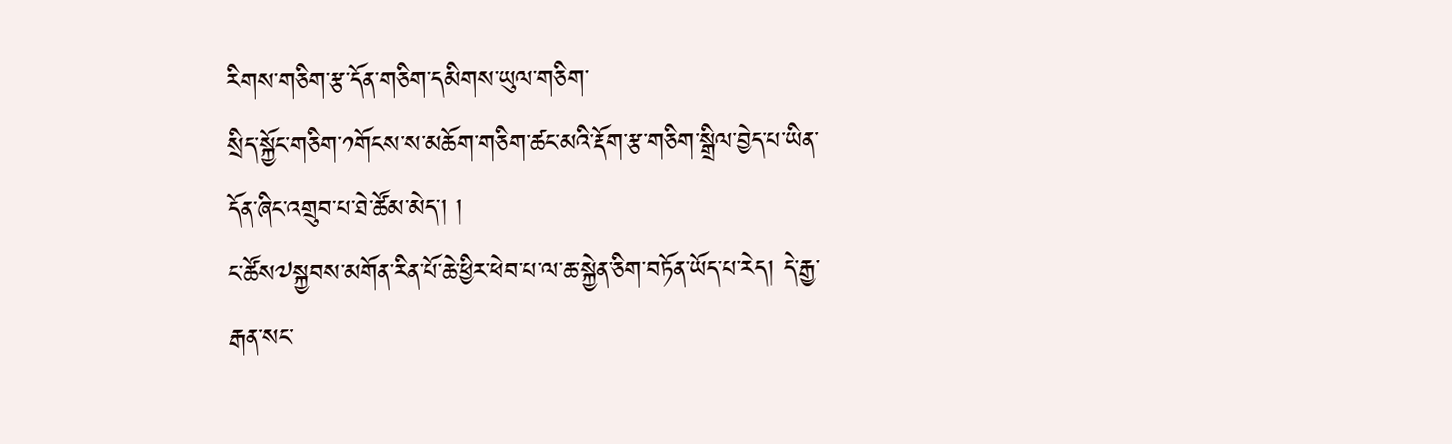རིགས་གཅིག་རྩ་དོན་གཅིག་དམིགས་ཡུལ་གཅིག་
སྲིད་སྐྱོང་གཅིག་༡གོངས་ས་མཆོག་གཅིག་ཚང་མའི་རྡོག་རྩ་གཅིག་སྒྲིལ་བྱེད་པ་ཡིན་
དོན་ཞིང་འགྲུབ་པ་ཐེ་ཚོམ་མེད་། །
ང་ཚོས༧སྐྱབས་མགོན་རིན་པོ་ཆེ་ཕྱིར་ཕེབ་པ་ལ་ཆ་སྐྱེན་ཅིག་བཏོན་ཡོད་པ་རེད། དེ་རྒྱ་རྒན་སང་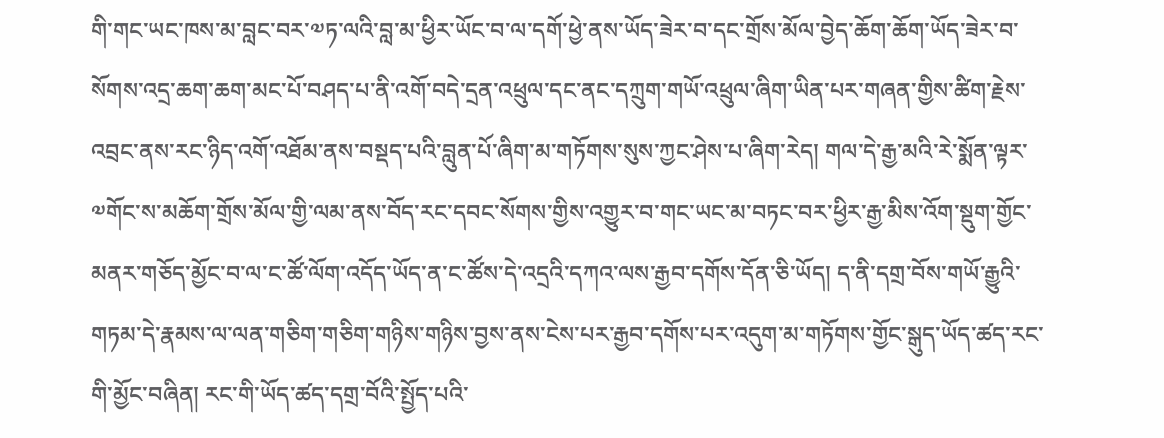གི་གང་ཡང་ཁས་མ་བླང་བར་༧ཏ་ལའི་བླ་མ་ཕྱིར་ཡོང་བ་ལ་དགོ་ཕྱེ་ནས་ཡོད་ཟེར་བ་དང་གྲོས་མོལ་བྱེད་ཆོག་ཆོག་ཡོད་ཟེར་བ་སོགས་འདྲ་ཆག་ཆག་མང་པོ་བཤད་པ་ནི་འགོ་བདེ་དྲན་འཕྲུལ་དང་ནང་དཀྲུག་གཡོ་འཕྲུལ་ཞིག་ཡིན་པར་གཞན་གྱིས་ཚིག་རྗེས་འབྲང་ནས་རང་ཉིད་འགོ་འཐོམ་ནས་བསྡད་པའི་བླུན་པོ་ཞིག་མ་གཏོགས་སུས་ཀྱང་ཤེས་པ་ཞིག་རེད། གལ་དེ་རྒྱ་མའི་རེ་སྨོན་ལྟར་༧གོང་ས་མཆོག་གྲོས་མོལ་གྱི་ལམ་ནས་བོད་རང་དབང་སོགས་གྱིས་འགྱུར་བ་གང་ཡང་མ་བཏང་བར་ཕྱིར་རྒྱ་མིས་འོག་སྡུག་གྱོང་མནར་གཅོད་མྱོང་བ་ལ་ང་ཚོ་ལོག་འདོད་ཡོད་ན་ང་ཚོས་དེ་འདྲའི་དཀའ་ལས་རྒྱབ་དགོས་དོན་ཅི་ཡོད། ད་ནི་དགྲ་བོས་གཡོ་རྒྱུའི་གཏམ་དེ་རྣམས་ལ་ལན་གཅིག་གཅིག་གཉིས་གཉིས་བྱས་ནས་ངེས་པར་རྒྱབ་དགོས་པར་འདུག་མ་གཏོགས་གྱོང་སྒུད་ཡོད་ཚད་རང་གི་མྱོང་བཞིན། རང་གི་ཡོད་ཚད་དགྲ་བོའི་སྤྱོད་པའི་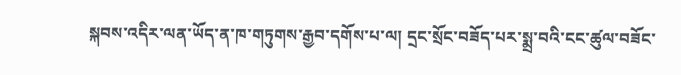སྐབས་འདིར་ལན་ཡོད་ན་ཁ་གཏུགས་རྒྱབ་དགོས་པ་ལ། དྲང་སྲོང་བཟོད་པར་སྨྲ་བའི་ངང་ཚུལ་བཟོང་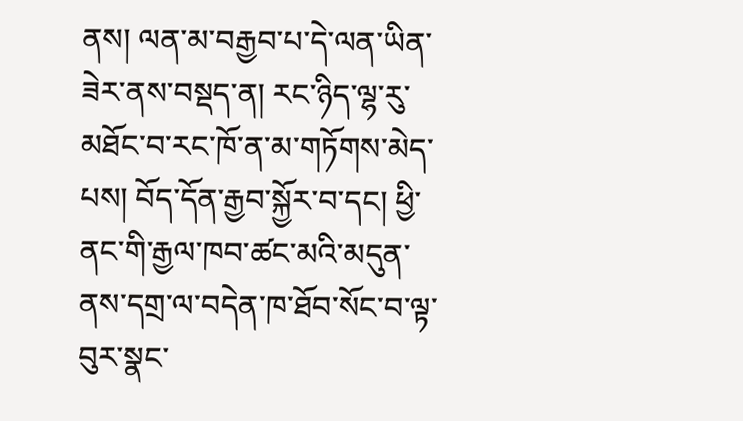ནས། ལན་མ་བརྒྱབ་པ་དེ་ལན་ཡིན་ཟེར་ནས་བསྡད་ན། རང་ཉིད་ལྷ་རུ་མཐོང་བ་རང་ཁོ་ན་མ་གཏོགས་མེད་པས། བོད་དོན་རྒྱབ་སྐྱོར་བ་དང། ཕྱི་ནང་གི་རྒྱལ་ཁབ་ཚང་མའི་མདུན་ནས་དགྲ་ལ་བདེན་ཁ་ཐོབ་སོང་བ་ལྟ་བུར་སྣང་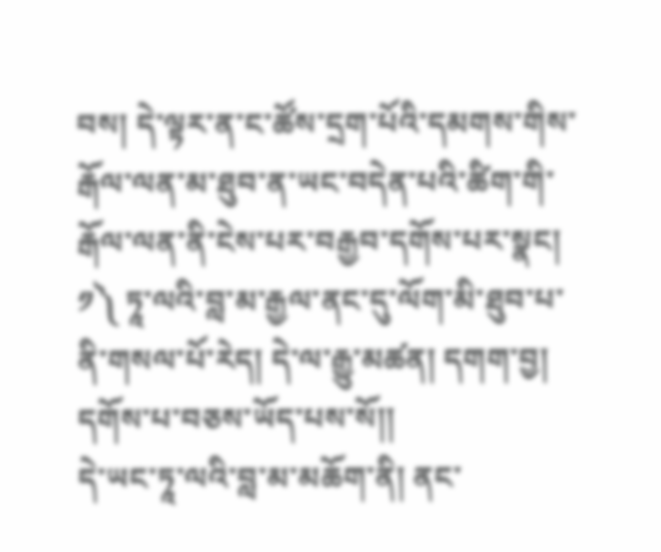བས། དེ་ལྟར་ན་ང་ཚོས་དྲག་པོའི་དམགས་གིས་རྒོལ་ལན་མ་ཐུབ་ན་ཡང་བདེན་པའི་ཚིག་གི་རྒོལ་ལན་ནི་ངེས་པར་བརྒྱབ་དགོས་པར་སྣང།
༡༽ ཏཱ་ལའི་བླ་མ་རྒྱལ་ནང་དུ་ལོག་མི་ཐུབ་པ་ནི་གསལ་པོ་རེད། དེ་ལ་རྒྱུ་མཚན། དགག་བྱ། དགོས་པ་བཅས་ཡོད་པས་སོ།།
དེ་ཡང་ཏཱ་ལའི་བླ་མ་མཆོག་ནི། ནང་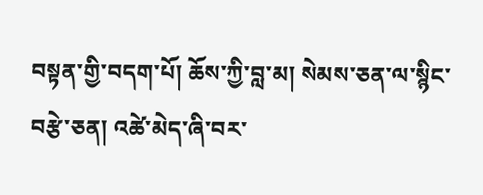བསྟན་གྱི་བདག་པོ། ཆོས་ཀྱི་བླ་མ། སེམས་ཅན་ལ་སྙིང་བརྩེ་ཅན། འཚེ་མེད་ཞི་བར་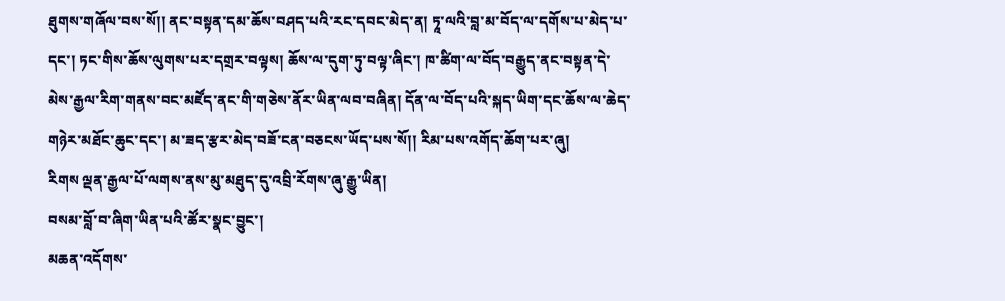ཐུགས་གཞོལ་བས་སོ།། ནང་བསྟན་དམ་ཆོས་བཤད་པའི་རང་དབང་མེད་ན། ཏཱ་ལའི་བླ་མ་བོད་ལ་དགོས་པ་མེད་པ་དང་། ཏང་གིས་ཆོས་ལུགས་པར་དགྲར་བལྟས། ཆོས་ལ་དུག་ཏུ་བལྟ་ཞིང་། ཁ་ཚིག་ལ་བོད་བརྒྱུད་ནང་བསྟན་དེ་མེས་རྒྱལ་རིག་གནས་བང་མཛོད་ནང་གི་གཅེས་ནོར་ཡིན་ལབ་བཞིན། དོན་ལ་བོད་པའི་སྐད་ཡིག་དང་ཆོས་ལ་ཆེད་གཉེར་མཐོང་ཆུང་དང་། མ་ཟད་རྩར་མེད་བཟོ་ངན་བཅངས་ཡོད་པས་སོ།། རིམ་པས་འགོད་ཆོག་པར་ཞུ།
རིགས ལྡན་རྒྱལ་པོ་ལགས་ནས་མུ་མཐུད་དུ་འབྲི་རོགས་ཞུ་རྒྱུ་ཡིན།
བསམ་བློ་བ་ཞིག་ཡིན་པའི་ཚོར་སྣང་བྱུང་།
མཆན་འདོགས་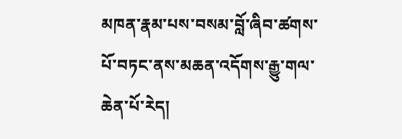མཁན་རྣམ་པས་བསམ་བློ་ཞིབ་ཚགས་པོ་བཏང་ནས་མཆན་འདོགས་རྒྱུ་གལ་ཆེན་པོ་རེད།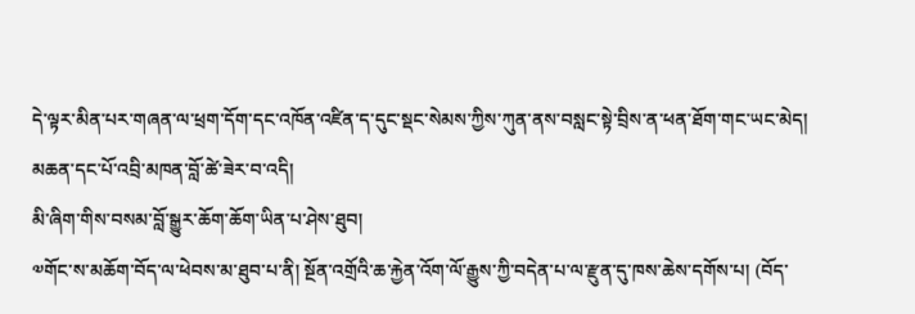དེ་ལྟར་མིན་པར་གཞན་ལ་ཕྲག་དོག་དང་འཁོན་འཛིན་ད་དུང་སྡང་སེམས་ཀྱིས་ཀུན་ནས་བསླང་སྟེ་བྲིས་ན་ཕན་ཐོག་གང་ཡང་མེད།
མཆན་དང་པོ་འབྲི་མཁན་བློ་ཚེ་ཟེར་བ་འདི།
མི་ཞིག་གིས་བསམ་བློ་སྒྱུར་ཆོག་ཆོག་ཡིན་པ་ཤེས་ཐུབ།
༧གོང་ས་མཆོག་བོད་ལ་ཕེབས་མ་ཐུབ་པ་ནི། སྔོན་འགྲོའི་ཆ་རྐྱེན་འོག་ལོ་རྒྱུས་ཀྱི་བདེན་པ་ལ་རྫུན་དུ་ཁས་ཆེས་དགོས་པ། (བོད་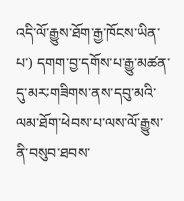འདི་ལོ་རྒྱུས་ཐོག་རྒྱ་ཁོངས་ཡིན་པ་) དགག་བྱ་དགོས་པ་རྒྱུ་མཚན་དུ་མར࿒གཟིགས་ནས་དབུ་མའི་ལམ་ཐོག་ཕེབས་པ་ལས་ལོ་རྒྱུས་ནི་བསུབ་ཐབས་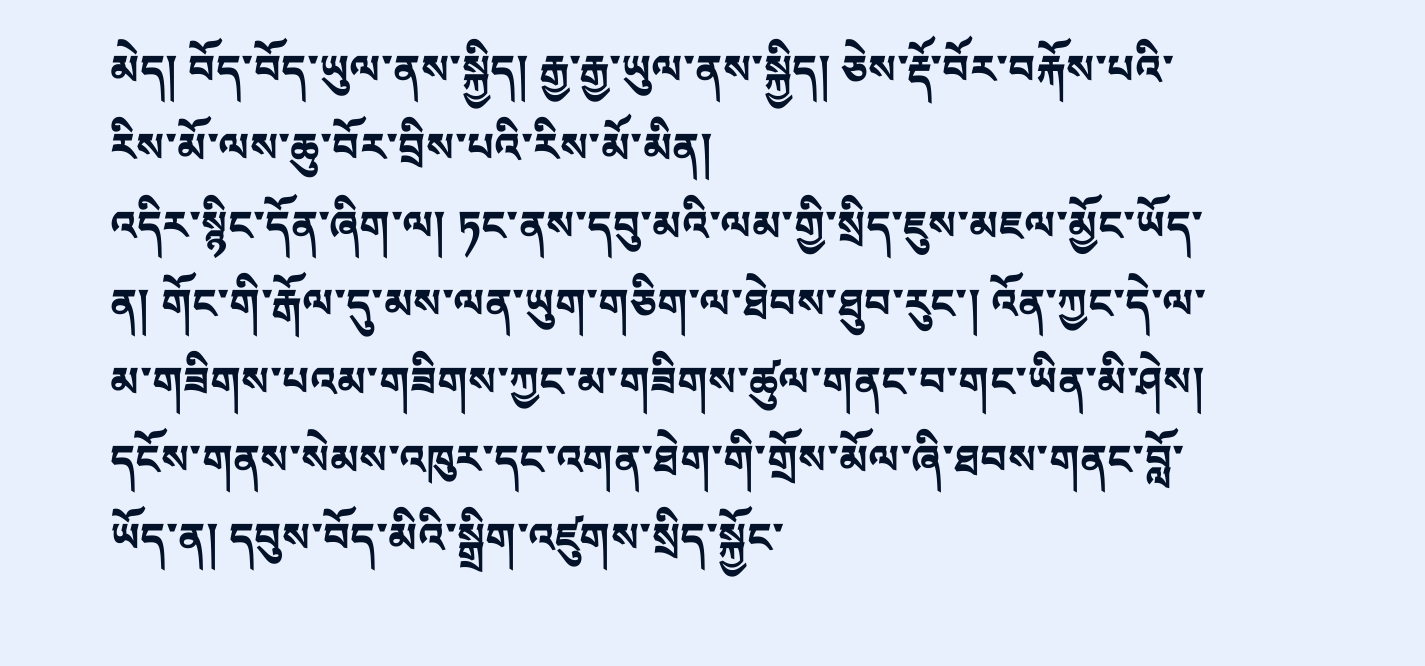མེད། བོད་བོད་ཡུལ་ནས་སྐྱིད། རྒྱ་རྒྱ་ཡུལ་ནས་སྐྱིད། ཅེས་རྡོ་བོར་བརྐོས་པའི་རིས་མོ་ལས་ཆུ་བོར་བྲིས་པའི་རིས་མོ་མིན།
འདིར་སྙིང་དོན་ཞིག་ལ། ཏང་ནས་དབུ་མའི་ལམ་གྱི་སྲིད་ཇུས་མཇལ་མྱོང་ཡོད་ན། གོང་གི་རྒོལ་དུ་མས་ལན་ཡུག་གཅིག་ལ་ཐེབས་ཐུབ་རུང་། འོན་ཀྱང་དེ་ལ་མ་གཟིགས་པའམ་གཟིགས་ཀྱང་མ་གཟིགས་ཚུལ་གནང་བ་གང་ཡིན་མི་ཤེས། དངོས་གནས་སེམས་འཁུར་དང་འགན་ཐེག་གི་གྲོས་མོལ་ཞི་ཐབས་གནང་བློ་ཡོད་ན། དབུས་བོད་མིའི་སྒྲིག་འཛུགས་སྲིད་སྐྱོང་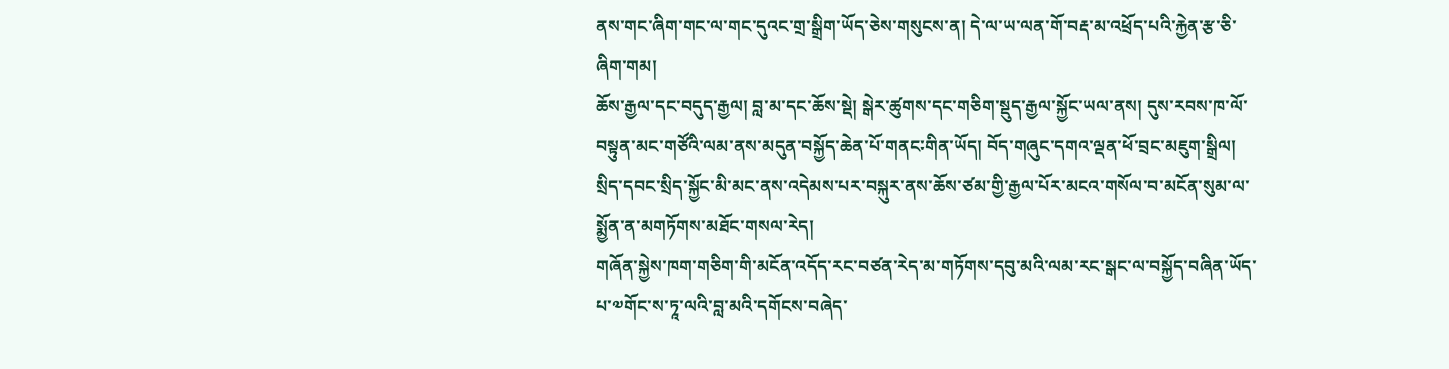ནས་གང་ཞིག་གང་ལ་གང་དུའང་གྲ་སྒྲིག་ཡོད་ཅེས་གསུངས་ན། དེ་ལ་ཡ་ལན་གོ་བརྡ་མ་འཕྲོད་པའི་རྐྱེན་རྩ་ཅི་ཞིག་གམ།
ཆོས་རྒྱལ་དང་བདུད་རྒྱལ། བླ་མ་དང་ཆོས་སྡེ། སྒེར་ཚུགས་དང་གཅིག་སྡུད་རྒྱལ་སྐྱོང་ཡལ་ནས། དུས་རབས་ཁ་ལོ་བསྟུན་མང་གཙོའི་ལམ་ནས་མདུན་བསྐྱོད་ཆེན་པོ་གནང࿒གིན་ཡོད། བོད་གཞུང་དགའ་ལྡན་ཕོ་བྲང་མཇུག་སྒྲིལ། སྲིད་དབང་སྲིད་སྐྱོང་མི་མང་ནས་འདེམས་པར་བསྐུར་ནས་ཆོས་ཙམ་གྱི་རྒྱལ་པོར་མངའ་གསོལ་བ་མངོན་སུམ་ལ་སྨྱོན་ན་མགཏོགས་མཐོང་གསལ་རེད།
གཞོན་སྐྱེས་ཁག་གཅིག་གི་མངོན་འདོད་རང་བཙན་རེད་མ་གཏོགས་དབུ་མའི་ལམ་རང་སྒང་ལ་བསྐྱོད་བཞིན་ཡོད་པ་༧གོང་ས་ཏཱ་ལའི་བླ་མའི་དགོངས་བཞེད་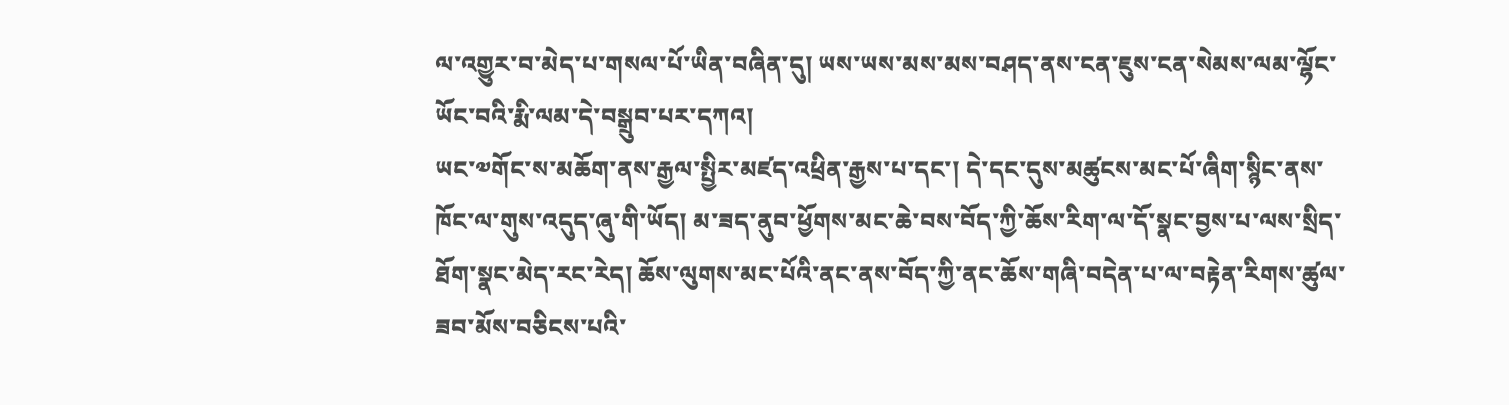ལ་འགྱུར་བ་མེད་པ་གསལ་པོ་ཡིན་བཞིན་དུ། ཡས་ཡས་མས་མས་བཤད་ནས་ངན་ཇུས་ངན་སེམས་ལམ་ལྷོང་ཡོང་བའི་རྨི་ལམ་དེ་བསྒྲུབ་པར་དཀའ།
ཡང་༧གོང་ས་མཆོག་ནས་རྒྱལ་སྤྱིར་མཛད་འཕྲིན་རྒྱས་པ་དང་། དེ་དང་དུས་མཚུངས་མང་པོ་ཞིག་སྙིང་ནས་ཁོང་ལ་གུས་འདུད་ཞུ་གི་ཡོད། མ་ཟད་ནུབ་ཕྱོགས་མང་ཆེ་བས་བོད་ཀྱི་ཆོས་རིག་ལ་དོ་སྣང་བྱས་པ་ལས་སྲིད་ཐོག་སྣང་མེད་རང་རེད། ཆོས་ལུགས་མང་པོའི་ནང་ནས་བོད་ཀྱི་ནང་ཆོས་གཞི་བདེན་པ་ལ་བརྟེན་རིགས་ཚུལ་ཟབ་མོས་བཅིངས་པའི་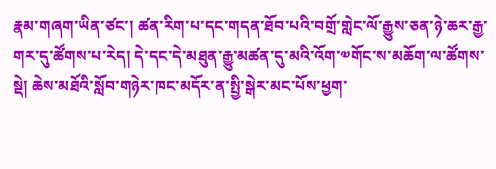རྣམ་གཞག་ཡིན་ཙང་། ཚན་རིག་པ་དང་གདན་ཐོབ་པའི་བགྲོ་གླེང་ལོ་རྒྱུས་ཅན་ཉེ་ཆར་རྒྱ་གར་དུ་ཚོགས་པ་རེད། དེ་དང་དེ་མཐུན་རྒྱུ་མཚན་དུ་མའི་འོག་༧གོང་ས་མཆོག་ལ་ཚོགས་སྡེ། ཆེས་མཐོའི་སློབ་གཉེར་ཁང་མདོར་ན་སྤྱི་སྒེར་མང་པོས་ཕྱག་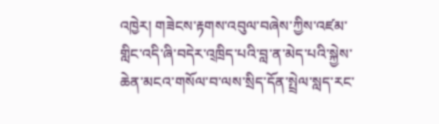འཁྱེར། གཟེངས་རྟགས་འབུལ་བཞེས་ཀྱིས་འཛམ་གླིང་འདི་ཞི་བདེར་འ྄ཁྲིད་པའི་བླ་ན་མེད་པའི་སྐྱེས་ཆེན་མངའ་གསོལ་བ་ལས་སྲིད་དོན་སྤྲེལ་སླད་རང་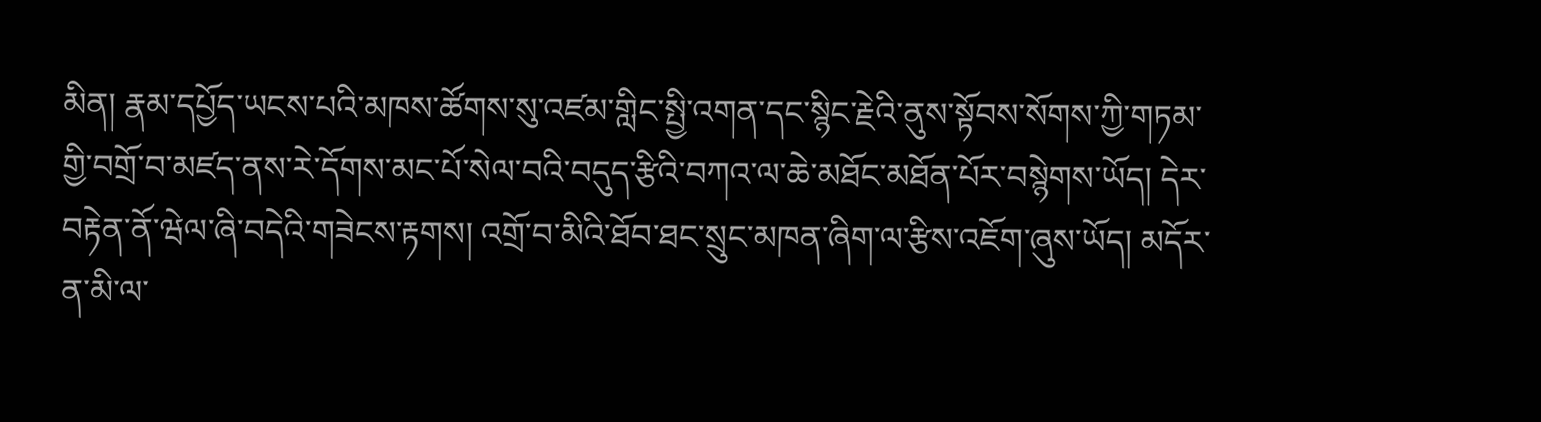མིན། རྣམ་དཔྱོད་ཡངས་པའི་མཁས་ཚོགས་སུ་འཛམ་གླིང་སྤྱི་འགན་དང་སྙིང་རྗེའི་ནུས་སྟོབས་སོགས་ཀྱི་གཏམ་གྱི་བགྲོ་བ་མཛད་ནས་རེ་དོགས་མང་པོ་སེལ་བའི་བདུད་རྩིའི་བཀའ་ལ་ཆེ་མཐོང་མཐོན་པོར་བསྙེགས་ཡོད། དེར་བརྟེན་ནོ་ཝེལ་ཞི་བདེའི་གཟེངས་རྟགས། འགྲོ་བ་མིའི་ཐོབ་ཐང་སྲུང་མཁན་ཞིག་ལ་རྩིས་འཇོག་ཞུས་ཡོད། མདོར་ན་མི་ལ་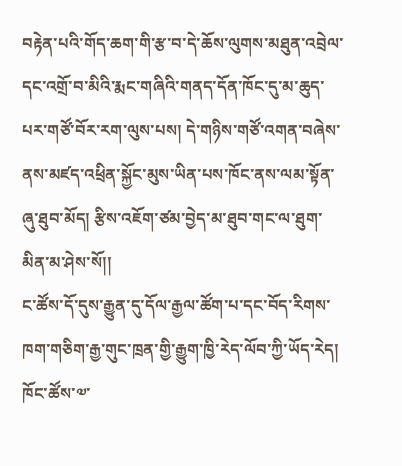བརྟེན་པའི་གོད་ཆག་གི་རྩ་བ་དེ་ཆོས་ལུགས་མཐུན་འབྲེལ་དང་འགྲོ་བ་མིའི་རྨང་གཞིའི་གནད་དོན་ཁོང་དུ་མ་ཆུད་པར་གཙོ་བོར་རག་ལུས་པས། དེ་གཉིས་གཙོ་འགན་བཞེས་ནས་མཛད་འཕྲིན་སྐྱོང་མུས་ཡིན་པས་ཁོང་ནས་ལམ་སྟོན་ཞུ་ཐུབ་མོད། རྩིས་འཇོག་ཙམ་བྱེད་མ་ཐུབ་གང་ལ་ཐུག་མིན་མ་ཤེས་སོ།།
ང་ཚོས་དོ་དུས་རྒྱུན་དུ་དོལ་རྒྱལ་ཚོག་པ་དང་བོད་རིགས་ཁག་གཅིག་རྒྱ་གུང་ཁྲན་གྱི་རྒྱུག་ཁྱི་རེད་ལོབ་ཀྱི་ཡོད་རེད། ཁོང་ཚོས་༧་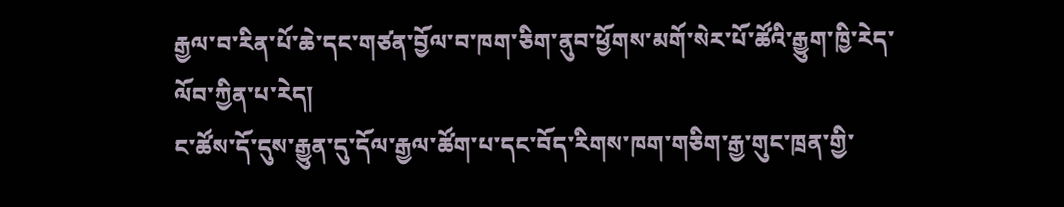རྒྱལ་བ་རིན་པོ་ཆེ་དང་གཙན་བྱོལ་བ་ཁག་ཅིག་ནུབ་ཕྱོགས་མགོ་སེར་པོ་ཚོའི་རྒྱུག་ཁྱི་རེད་ལོབ་ཀྱིན་པ་རེད།
ང་ཚོས་དོ་དུས་རྒྱུན་དུ་དོལ་རྒྱལ་ཚོག་པ་དང་བོད་རིགས་ཁག་གཅིག་རྒྱ་གུང་ཁྲན་གྱི་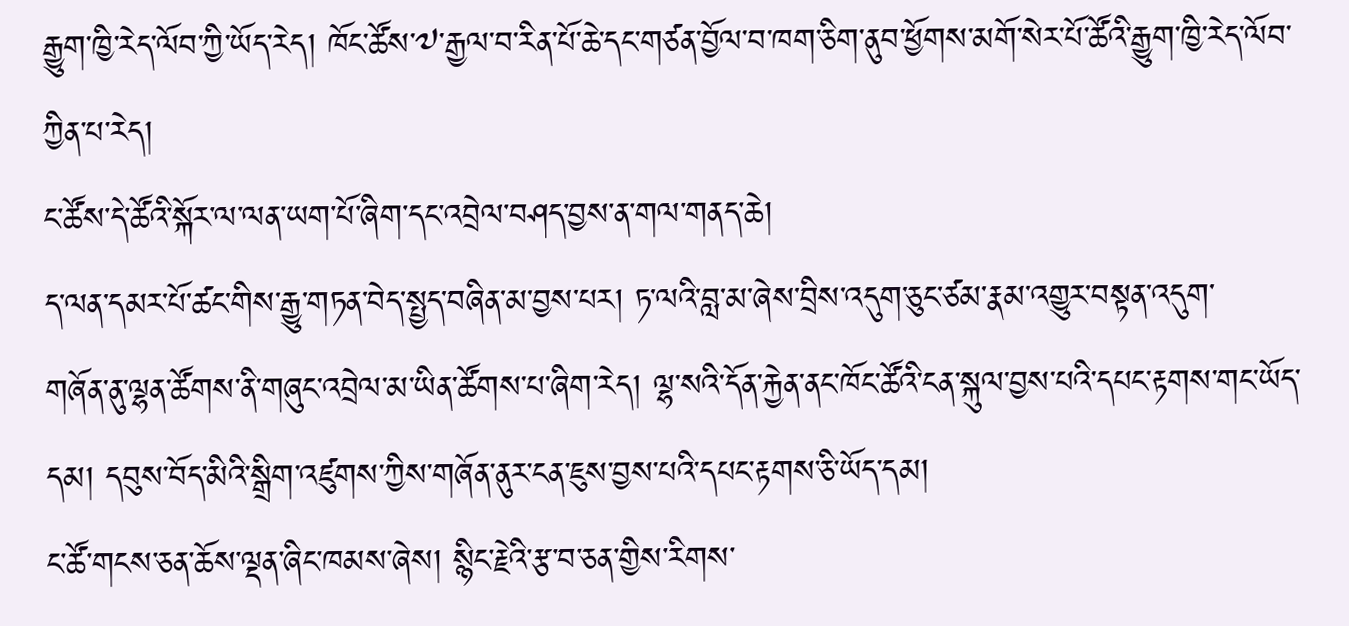རྒྱུག་ཁྱི་རེད་ལོབ་ཀྱི་ཡོད་རེད། ཁོང་ཚོས་༧་རྒྱལ་བ་རིན་པོ་ཆེ་དང་གཙན་བྱོལ་བ་ཁག་ཅིག་ནུབ་ཕྱོགས་མགོ་སེར་པོ་ཚོའི་རྒྱུག་ཁྱི་རེད་ལོབ་ཀྱིན་པ་རེད།
ང་ཚོས་དེ་ཚོའི་སྐོར་ལ་ལན་ཡག་པོ་ཞིག་དང་འབྲེལ་བཤད་བྱས་ན་གལ་གནད་ཆེ།
ད་ལན་དམར་པོ་ཚང་གིས་རྒྱུ་གཏན་བེད་སྤྱད་བཞིན་མ་བྱས་པར། ཏ་ལའི་བླ་མ་ཞེས་བྲིས་འདུག་ཅུང་ཙམ་རྣམ་འགྱུར་བསྟན་འདུག་
གཞོན་ནུ་ལྷན་ཚོགས་ནི་གཞུང་འབྲེལ་མ་ཡིན་ཚོགས་པ་ཞིག་རེད། ལྷ་སའི་དོན་རྐྱེན་ནང་ཁོང་ཚོའི་ངན་སྐུལ་བྱས་པའི་དཔང་རྟགས་གང་ཡོད་དམ། དབུས་བོད་མིའི་སྒྲིག་འཛུགས་ཀྱིས་གཞོན་ནུར་ངན་ཇུས་བྱས་པའི་དཔང་རྟགས་ཅི་ཡོད་དམ།
ང་ཚོ་གངས་ཅན་ཆོས་ལྡན་ཞིང་ཁམས་ཞེས། སྙིང་རྗེའི་རྩ་བ་ཅན་གྱིས་རིགས་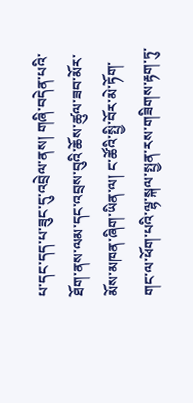པ་དང་དད་པ་ཟུང་དུ་འབྲེལ་ནས། གཞི་བདེན་པའི་ཐོག་ནས་ལམ་དང་འབྲས་བུའི་ཆོས་ཚུལ་ཟབ་མོར་མོས་མཁན་ཞིག་ཡིན་ལ། ང་ཚོའི་སྤྱི་བོར་མེ་ཏོག་གང་ལ་ཕོག་པའི་ལྷ་སྐལ་སྤྱན་རས་གཟིགས་རྟག་ཏུ་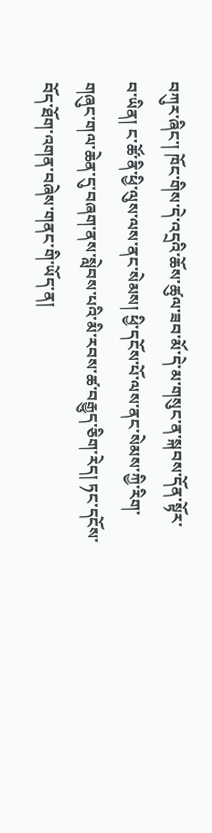བཀུར་ཞིང་། ཁོང་གིས་དེ་འདྲའི་ཆོས་ཚུལ་ཟབ་མོ་དེ་མ་གསུང་ན་སྐབས་དོན་སྟོར་བ་ཡིན། ང་ཚོ་ནི་ཕྱི་ལུས་ལས་ནང་སེམས། ཕྱི་དངོས་པོ་ལས་ནང་སེམས་ཀྱི་རིག་གཞུང་གལ་ཆེན་དུ་བཞག་ནས་སླེབས་པའི་མི་རབས་ཚ་བརྒྱུད་ཅིག་རེད། ཏང་དངོས་བོད་ཐོག་འགན་བཞེས་གནང་གི་ཡོད་ན།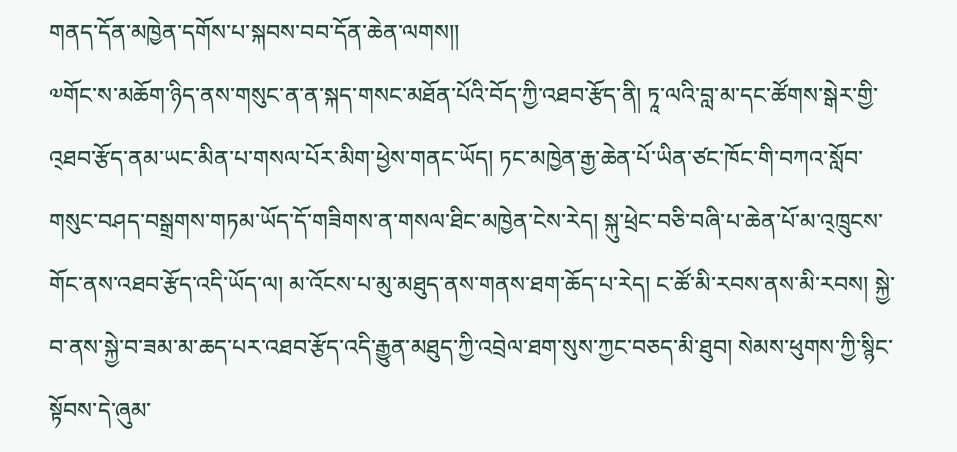གནད་དོན་མཁྱེན་དགོས་པ་སྐབས་བབ་དོན་ཆེན་ལགས།།
༧གོང་ས་མཆོག་ཉིད་ནས་གསུང་ན་ན་སྐད་གསང་མཐོན་པོའི་བོད་ཀྱི་འཐབ་རྩོད་ནི། ཏཱ་ལའི་བླ་མ་དང་ཚོགས་སྒེར་གྱི་འ྄ཐབ་རྩོད་ནམ་ཡང་མིན་པ་གསལ་པོར་མིག་ཕྱེས་གནང་ཡོད། ཏང་མཁྱེན་རྒྱ་ཆེན་པོ་ཡིན་ཙང་ཁོང་གི་བཀའ་སློབ་གསུང་བཤད་བསྒྲགས་གཏམ་ཡོད་དོ་གཟིགས་ན་གསལ་ཐིང་མཁྱེན་ངེས་རེད། སྐུ་ཕྲེང་བཅི་བཞི་པ་ཆེན་པོ་མ་འ྄ཁྲུངས་གོང་ནས་འཐབ་རྩོད་འདི་ཡོད་ལ། མ་འོངས་པ་མུ་མཐུད་ནས་གནས་ཐག་ཆོད་པ་རེད། ང་ཚོ་མི་རབས་ནས་མི་རབས། སྐྱེ་བ་ནས་སྐྱེ་བ་ཟམ་མ་ཆད་པར་འཐབ་རྩོད་འདི་རྒྱུན་མཐུད་ཀྱི་འབྲེལ་ཐག་སུས་ཀྱང་བཅད་མི་ཐུབ། སེམས་ཕུགས་ཀྱི་སྙིང་སྟོབས་དེ་ཞུམ་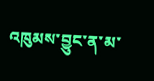འཁུམས་བྱུང་ན་མ་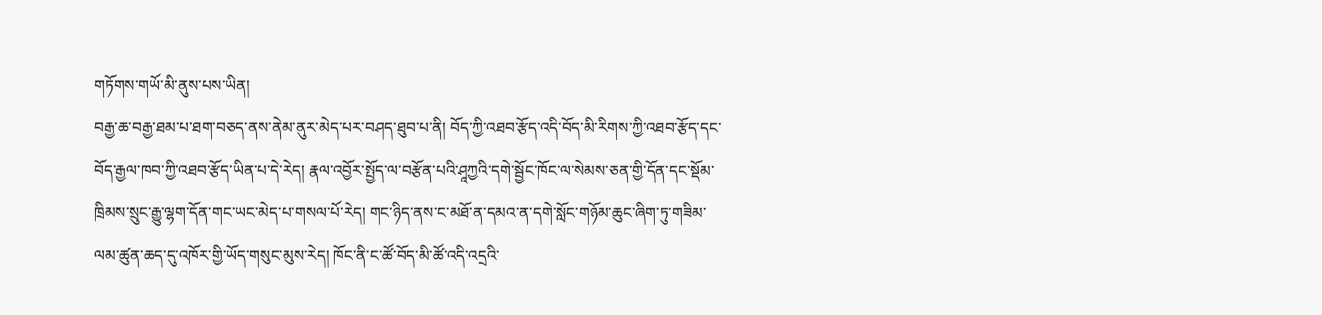གཏོགས་གཡོ་མི་ནུས་པས་ཡིན།
བརྒྱ་ཆ་བརྒྱ་ཐམ་པ་ཐག་བཅད་ནས་ནེམ་ནུར་མེད་པར་བཤད་ཐུབ་པ་ནི། བོད་ཀྱི་འཐབ་རྩོད་འདི་བོད་མི་རིགས་ཀྱི་འཐབ་རྩོད་དང་བོད་རྒྱལ་ཁབ་ཀྱི་འཐབ་རྩོད་ཡིན་པ་དེ་རེད། རྣལ་འབྱོར་སྤྱོད་ལ་བརྩོན་པའི་ཤཱཀྱའི་དགེ་སྦྱོང་ཁོང་ལ་སེམས་ཅན་གྱི་དོན་དང་སྡོམ་ཁྲིམས་སྲུང་རྒྱུ་ལྷག་དོན་གང་ཡང་མེད་པ་གསལ་པོ་རེད། གང་ཉིད་ནས་ང་མཐོ་ན་དམའ་ན་དགེ་སློང་གཉོམ་ཆུང་ཞིག་ཏུ་གཟིམ་ལམ་ཚུན་ཆད་དུ་འཁོར་གྱི་ཡོད་གསུང་མུས་རེད། ཁོང་ནི་ང་ཚོ་བོད་མི་ཚོ་འདི་འདྲའི་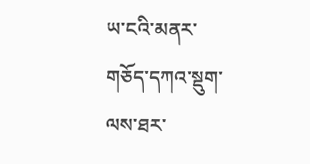ཡ་ངའི་མནར་གཅོད་དཀའ་སྡུག་ལས་ཐར་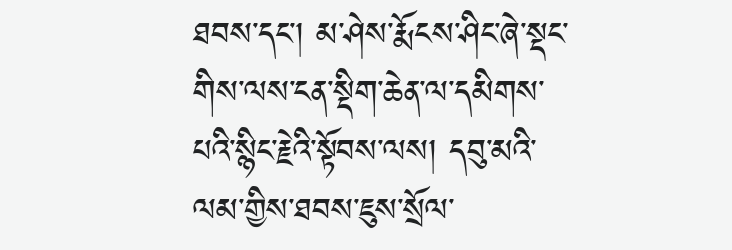ཐབས་དང་། མ་ཤེས་རྨོངས་ཤིང་ཞེ་སྡང་གིས་ལས་ངན་སྡིག་ཆེན་ལ་དམིགས་པའི་སྙིང་རྗེའི་སྟོབས་ལས། དབུ་མའི་ལམ་གྱིས་ཐབས་ཇུས་སྲོལ་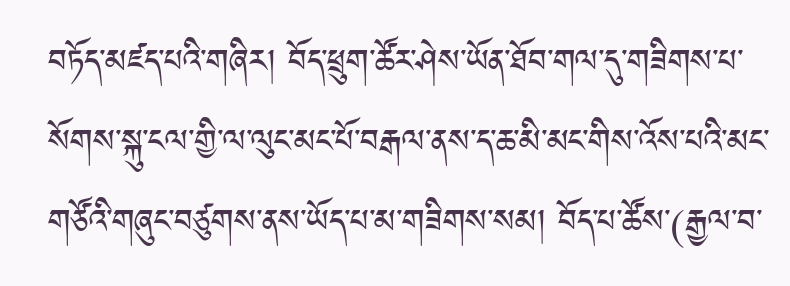བཏོད་མཛད་པའི་གཞིར། བོད་ཕྲུག་ཚོར་ཤེས་ཡོན་ཐོབ་གལ་དུ་གཟིགས་པ་སོགས་སྐུ་ངལ་གྱི་ལ་ལུང་མང་པོ་བརྒལ་ནས་ད་ཆ་མི་མང་གིས་འོས་པའི་མང་གཙོའི་གཞུང་བཙུགས་ནས་ཡོད་པ་མ་གཟིགས་སམ། བོད་པ་ཚོས་(རྒྱལ་བ་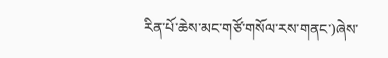རིན་པོ་ཆེས་མང་གཙོ་གསོལ་རས་གནང་)ཞེས་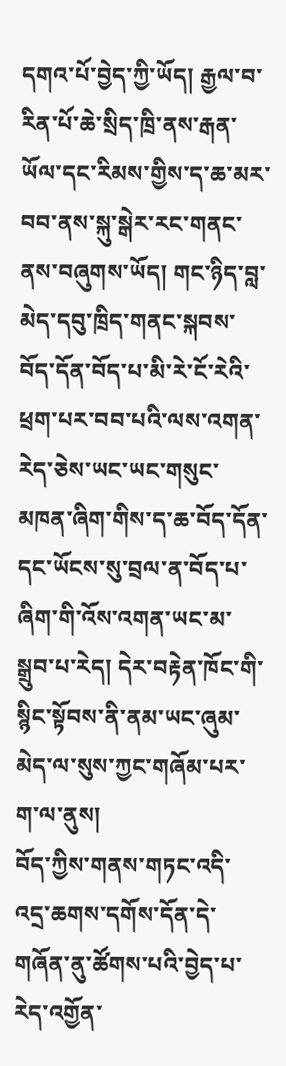དགའ་པོ་བྱེད་ཀྱི་ཡོད། རྒྱལ་བ་རིན་པོ་ཆེ་སྲིད་ཁྲི་ནས་རྒན་ཡོལ་དང་རིམས་གྱིས་ད་ཆ་མར་བབ་ནས་སྐུ་སྒེར་རང་གནང་ནས་བཞུགས་ཡོད། གང་ཉིད་བླ་མེད་དབུ་ཁྲིད་གནང་སྐབས་བོད་དོན་བོད་པ་མི་རེ་ངོ་རེའི་ཕྲག་པར་བབ་པའི་ལས་འགན་རེད་ཅེས་ཡང་ཡང་གསུང་མཁན་ཞིག་གིས་ད་ཆ་བོད་དོན་དང་ཡོངས་སུ་བྲལ་ན་བོད་པ་ཞིག་གི་འོས་འགན་ཡང་མ་སྒྲུབ་པ་རེད། དེར་བརྟེན་ཁོང་གི་སྙིང་སྟོབས་ནི་ནམ་ཡང་ཞུམ་མེད་ལ་སུས་ཀྱང་གཞོམ་པར་ག་ལ་ནུས།
བོད་ཀྱིས་གནས་གཏང་འདི་འདྲ་ཆགས་དགོས་དོན་དེ་གཞོན་ནུ་ཚོགས་པའི་བྱེད་པ་རེད་འགྱོན་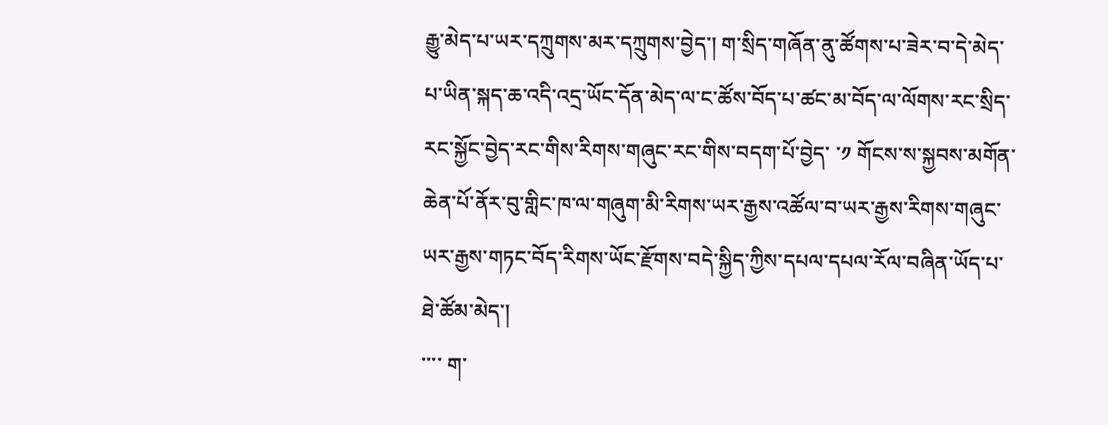རྒྱུ་མེད་པ་ཡར་དཀྲུགས་མར་དཀྲུགས་བྱེད་། ག་སྲིད་གཞོན་ནུ་ཚོགས་པ་ཟེར་བ་དེ་མེད་པ་ཡིན་སྐད་ཆ་འདི་འདྲ་ཡོང་དོན་མེད་ལ་ང་ཚོས་བོད་པ་ཚང་མ་བོད་ལ་ལོགས་རང་སྲིད་རང་སྐྱོང་བྱེད་རང་གིས་རིགས་གཞུང་རང་གིས་བདག་པོ་བྱེད་ ་༡ གོངས་ས་སྐྱབས་མགོན་ཆེན་པོ་ནོར་བུ་གླིང་ཁ་ལ་གཞུག་མི་རིགས་ཡར་རྒྱས་འཚོལ་བ་ཡར་རྒྱས་རིགས་གཞུང་ཡར་རྒྱས་གཏང་བོད་རིགས་ཡོང་རྫོགས་བདེ་སྐྱིད་ཀྱིས་དཔལ་དཔལ་རོལ་བཞིན་ཡོད་པ་ཐེ་ཚོམ་མེད་།
་་་་ ག་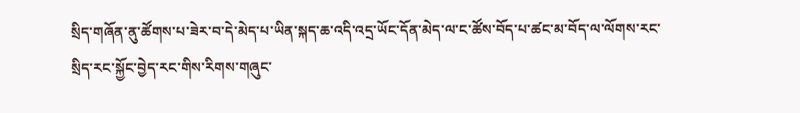སྲིད་གཞོན་ནུ་ཚོགས་པ་ཟེར་བ་དེ་མེད་པ་ཡིན་སྐད་ཆ་འདི་འདྲ་ཡོང་དོན་མེད་ལ་ང་ཚོས་བོད་པ་ཚང་མ་བོད་ལ་ལོགས་རང་སྲིད་རང་སྐྱོང་བྱེད་རང་གིས་རིགས་གཞུང་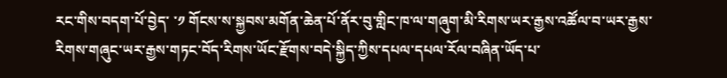རང་གིས་བདག་པོ་བྱེད་ ་༡ གོངས་ས་སྐྱབས་མགོན་ཆེན་པོ་ནོར་བུ་གླིང་ཁ་ལ་གཞུག་མི་རིགས་ཡར་རྒྱས་འཚོལ་བ་ཡར་རྒྱས་རིགས་གཞུང་ཡར་རྒྱས་གཏང་བོད་རིགས་ཡོང་རྫོགས་བདེ་སྐྱིད་ཀྱིས་དཔལ་དཔལ་རོལ་བཞིན་ཡོད་པ་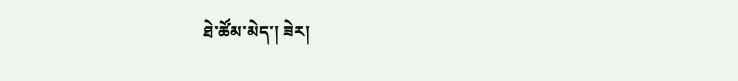ཐེ་ཚོམ་མེད་། ཟེར།